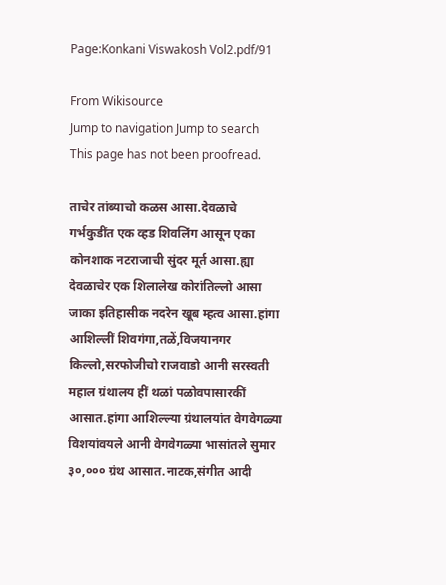Page:Konkani Viswakosh Vol2.pdf/91

From Wikisource
Jump to navigation Jump to search
This page has not been proofread.

ताचेर तांब्याचो कळस आसा.देवळाचे गर्भकुडींत एक व्हड शिवलिंग आसून एका कोनशाक नटराजाची सुंदर मूर्त आसा.ह्या देवळाचेर एक शिलालेख कोरांतिल्लो आसा जाका इतिहासीक नदरेन खूब म्हत्व आसा.हांगा आशिल्लीं शिवगंगा,तळें,विजयानगर किल्लो,सरफोजीचो राजवाडो आनी सरस्वती महाल ग्रंथालय हीं थळां पळोवपासारकीं आसात.हांगा आशिल्ल्या ग्रंथालयांत वेगवेगळ्या विशयांवयले आनी वेगवेगळ्या भासांतले सुमार ३०,००० ग्रंथ आसात.नाटक,संगीत आदी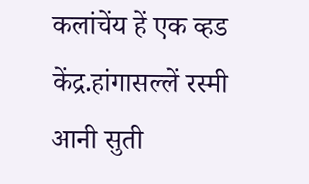कलांचेंय हें एक व्हड केंद्र.हांगासल्लें रस्मी आनी सुती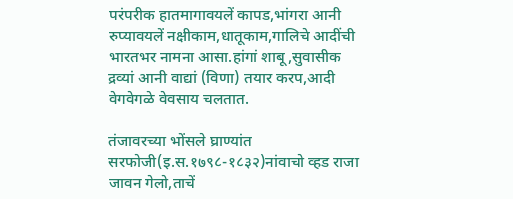परंपरीक हातमागावयलें कापड,भांगरा आनी रुप्यावयलें नक्षीकाम,धातूकाम,गालिचे आदींची भारतभर नामना आसा.हांगां शाबू,सुवासीक द्रव्यां आनी वाद्यां (विणा) तयार करप,आदी वेगवेगळे वेवसाय चलतात.

तंजावरच्या भोंसले घ्राण्यांत सरफोजी(इ.स.१७९८-१८३२)नांवाचो व्हड राजा जावन गेलो,ताचें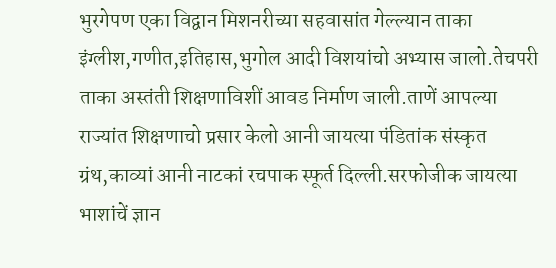भुरगेपण एका विद्वान मिशनरीच्या सहवासांत गेल्ल्यान ताका इंग्लीश,गणीत,इतिहास,भुगोल आदी विशयांचो अभ्यास जालो.तेचपरी ताका अस्तंती शिक्षणाविशीं आवड निर्माण जाली.ताणें आपल्या राज्यांत शिक्षणाचो प्रसार केलो आनी जायत्या पंडितांक संस्कृत ग्रंथ,काव्यां आनी नाटकां रचपाक स्फूर्त दिल्ली.सरफोजीक जायत्या भाशांचें ज्ञान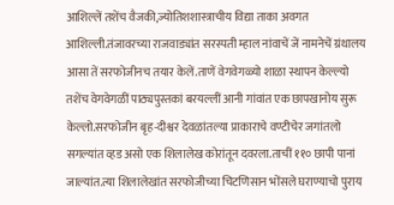आशिल्लें तशेंच वैजकी,ज्योतिशशास्त्राचीय विद्या ताका अवगत आशिल्ली.तंजावरच्या राजवाड्यांत सरस्पती म्हाल नांवाचें जें नामनेचें ग्रंथालय आसा तें सरफोजीनच तयार केलें.ताणें वेगवेगळ्यो शाळा स्थापन केल्ल्यो तशेंच वेगवेगळीं पाठ्यपुस्तकां बरयल्लीं आनी गांवांत एक छापखानोय सुरू केल्लो.सरफोजीन बृह-दीश्वर देवळांतल्या प्राकाराचे वण्टीचेर जगांतलो सगल्यांत व्हड असो एक शिलालेख कोरांतून दवरला.ताचीं ११० छापी पानां जाल्यांत.त्या शिलालेखांत सरफोजीच्या चिटणिसान भोंसले घराण्याचो पुराय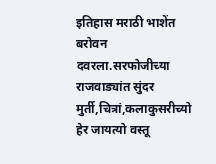इतिहास मराठी भाशेंत बरोवन दवरला.सरफोजीच्या राजवाड्यांत सुंदर मुर्ती,चित्रां,कलाकुसरीच्यो हेर जायत्यो वस्तू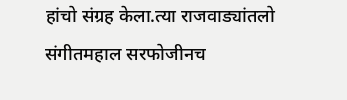हांचो संग्रह केला.त्या राजवाड्यांतलो संगीतमहाल सरफोजीनच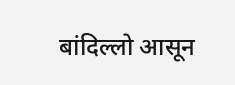बांदिल्लो आसून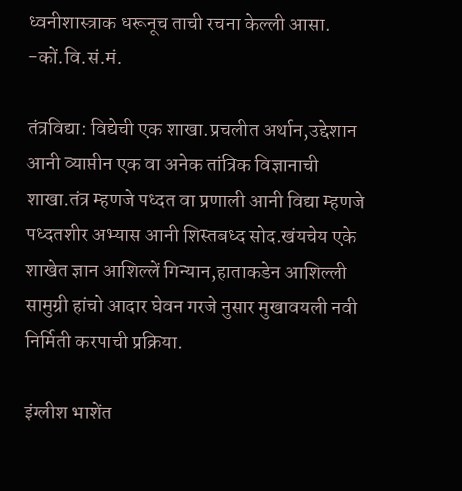ध्वनीशास्त्राक धरूनूच ताची रचना केल्ली आसा. -कों.वि.सं.मं.

तंत्रविद्या: विद्येची एक शाखा.प्रचलीत अर्थान,उद्देशान आनी व्याप्तीन एक वा अनेक तांत्रिक विज्ञानाची शाखा.तंत्र म्हणजे पध्दत वा प्रणाली आनी विद्या म्हणजे पध्दतशीर अभ्यास आनी शिस्तबध्द सोद.खंयचेय एके शाखेत ज्ञान आशिल्लें गिन्यान,हाताकडेन आशिल्ली सामुग्री हांचो आदार घेवन गरजे नुसार मुखावयली नवी निर्मिती करपाची प्रक्रिया.

इंग्लीश भाशेंत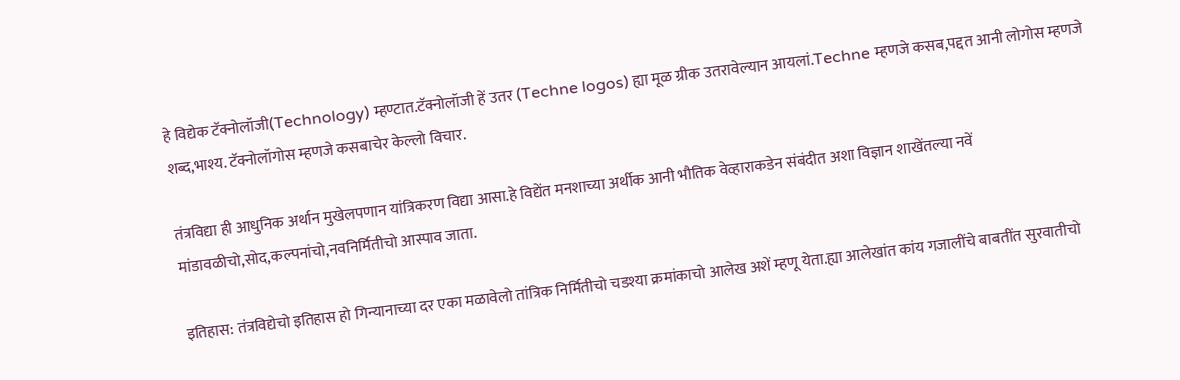हे विद्येक टॅक्नोलॉजी(Technology) म्हण्टात.टॅक्नोलॉजी हें उतर (Techne logos) ह्या मूळ ग्रीक उतरावेल्यान आयलां.Techne म्हणजे कसब,पद्दत आनी लोगोस म्हणजे शब्द,भाश्य. टॅक्नोलॉगोस म्हणजे कसबाचेर केल्लो विचार.

तंत्रविद्या ही आधुनिक अर्थान मुखेलपणान यांत्रिकरण विद्या आसा.हे विद्येंत मनशाच्या अर्थीक आनी भौतिक वेव्हाराकडेन संबंदीत अशा विज्ञान शाखेंतल्या नवें मांडावळीचो,सोद,कल्पनांचो,नवनिर्मितीचो आस्पाव जाता.

इतिहास: तंत्रविद्येचो इतिहास हो गिन्यानाच्या दर एका मळावेलो तांत्रिक निर्मितीचो चडश्या क्रमांकाचो आलेख अशें म्हणू येता.ह्या आलेखांत कांय गजालींचे बाबतींत सुरवातीचो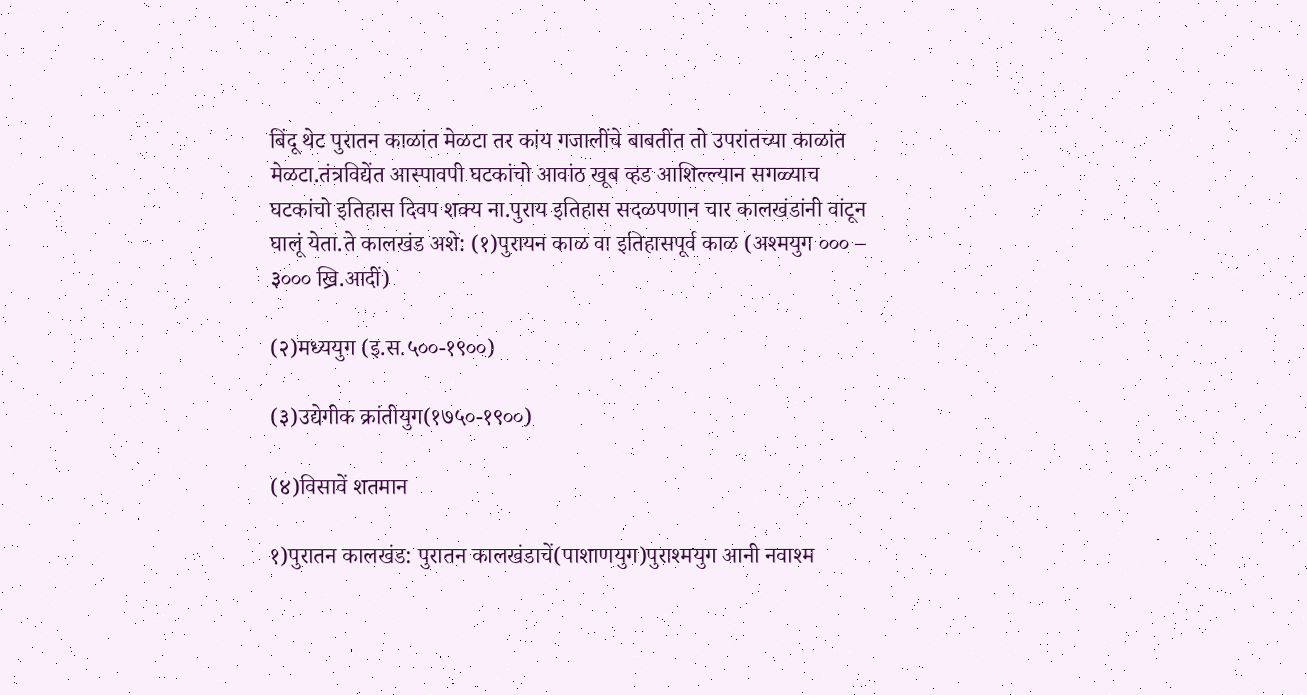बिंदू थेट पुरातन काळांत मेळटा तर कांय गजालींचे बाबतींत तो उपरांतच्या काळांत मेळटा.तंत्रविद्येंत आस्पावपी घटकांचो आवांठ खूब व्हड आशिल्ल्यान सगळ्याच घटकांचो इतिहास दिवप शक्य ना.पुराय इतिहास सदळपणान चार कालखंडांनी वांटून घालूं येता.ते कालखंड अशे: (१)पुरायन काळ वा इतिहासपूर्व काळ (अश्मयुग ००० – ३००० ख्रि.आदीं)

(२)मध्ययुग (इ.स.५००-१९००)

(३)उद्येगीक क्रांतीयुग(१७५०-१९००)

(४)विसावें शतमान

१)पुरातन कालखंड: पुरातन कालखंडाचें(पाशाणयुग)पुराश्मयुग आनी नवाश्म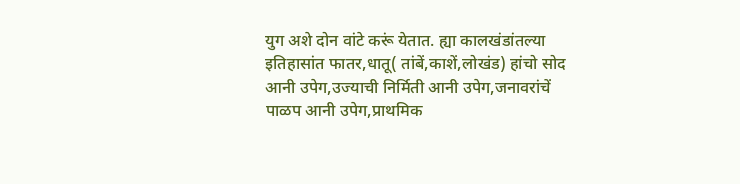युग अशे दोन वांटे करूं येतात. ह्या कालखंडांतल्या इतिहासांत फातर,धातू( तांबें,काशें,लोखंड) हांचो सोद आनी उपेग,उज्याची निर्मिती आनी उपेग,जनावरांचें पाळप आनी उपेग,प्राथमिक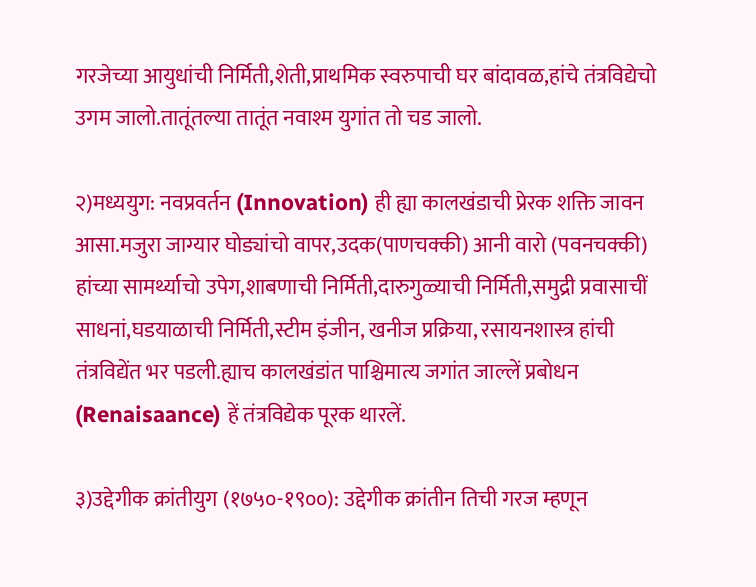गरजेच्या आयुधांची निर्मिती,शेती,प्राथमिक स्वरुपाची घर बांदावळ,हांचे तंत्रविद्येचो उगम जालो.तातूंतल्या तातूंत नवाश्म युगांत तो चड जालो.

२)मध्ययुग: नवप्रवर्तन (Innovation) ही ह्या कालखंडाची प्रेरक शक्ति जावन आसा.मजुरा जाग्यार घोड्यांचो वापर,उदक(पाणचक्की) आनी वारो (पवनचक्की) हांच्या सामर्थ्याचो उपेग,शाबणाची निर्मिती,दारुगुळ्याची निर्मिती,समुद्री प्रवासाचीं साधनां,घडयाळाची निर्मिती,स्टीम इंजीन, खनीज प्रक्रिया, रसायनशास्त्र हांची तंत्रविद्येंत भर पडली.ह्याच कालखंडांत पाश्चिमात्य जगांत जाल्लें प्रबोधन (Renaisaance) हें तंत्रविद्येक पूरक थारलें.

३)उद्देगीक क्रांतीयुग (१७५०-१९००): उद्देगीक क्रांतीन तिची गरज म्हणून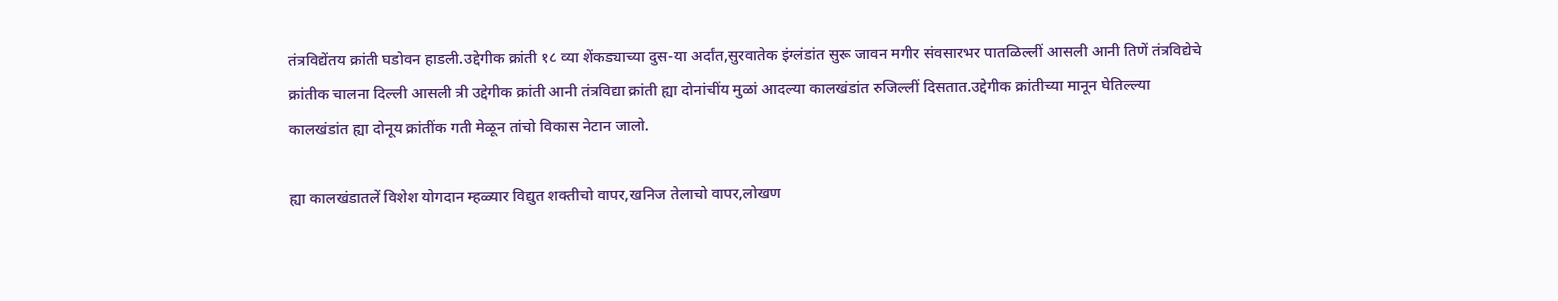तंत्रविद्येंतय क्रांती घडोवन हाडली.उद्देगीक क्रांती १८ व्या शेंकड्याच्या दुस-या अर्दांत,सुरवातेक इंग्लंडांत सुरू जावन मगीर संवसारभर पातळिल्लीं आसली आनी तिणें तंत्रविद्येचे क्रांतीक चालना दिल्ली आसली त्री उद्देगीक क्रांती आनी तंत्रविद्या क्रांती ह्या दोनांचींय मुळां आदल्या कालखंडांत रुजिल्लीं दिसतात.उद्देगीक क्रांतीच्या मानून घेतिल्ल्या कालखंडांत ह्या दोनूय क्रांतींक गती मेळून तांचो विकास नेटान जालो.

ह्या कालखंडातलें विशेश योगदान म्हळ्यार विद्युत शक्तीचो वापर,खनिज तेलाचो वापर,लोखण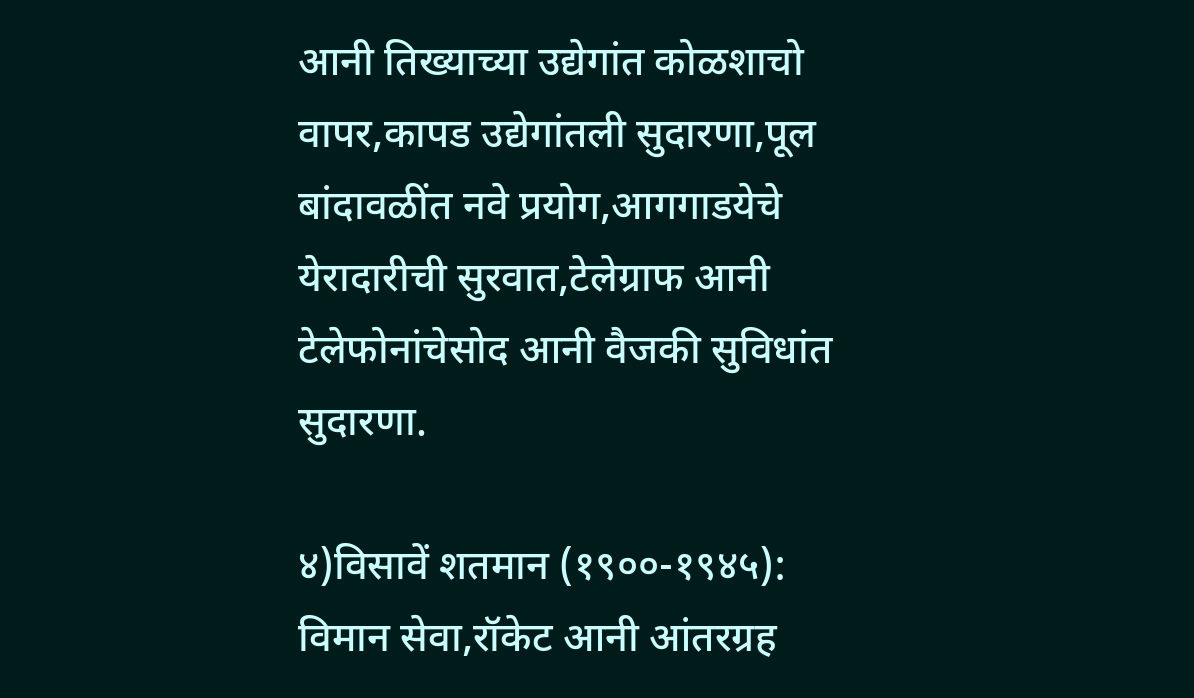आनी तिख्याच्या उद्येगांत कोळशाचो वापर,कापड उद्येगांतली सुदारणा,पूल बांदावळींत नवे प्रयोग,आगगाडयेचे येरादारीची सुरवात,टेलेग्राफ आनी टेलेफोनांचेसोद आनी वैजकी सुविधांत सुदारणा.

४)विसावें शतमान (१९००-१९४५): विमान सेवा,रॉकेट आनी आंतरग्रह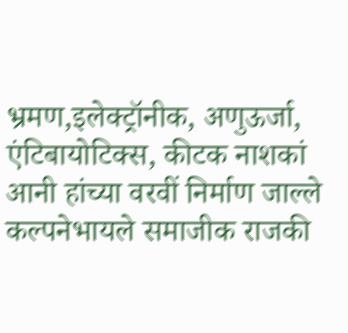भ्रमण,इलेक्ट्रॉनीक, अणुऊर्जा, एंटिबायोटिक्स, कीटक नाशकां आनी हांच्या वरवीं निर्माण जाल्ले कल्पनेभायले समाजीक राजकी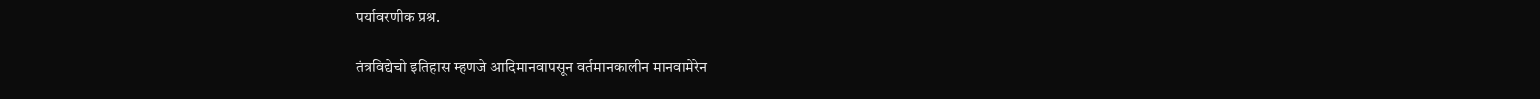पर्यावरणीक प्रश्र.

तंत्रविद्येचो इतिहास म्हणजे आदिमानवापसून वर्तमानकालीन मानवामेरेन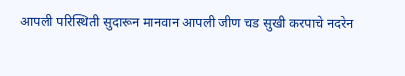आपली परिस्थिती सुदारून मानवान आपली जीण चड सुखी करपाचे नदरेन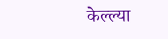केल्ल्या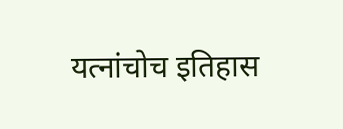यत्नांचोच इतिहास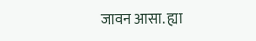जावन आसा. ह्या